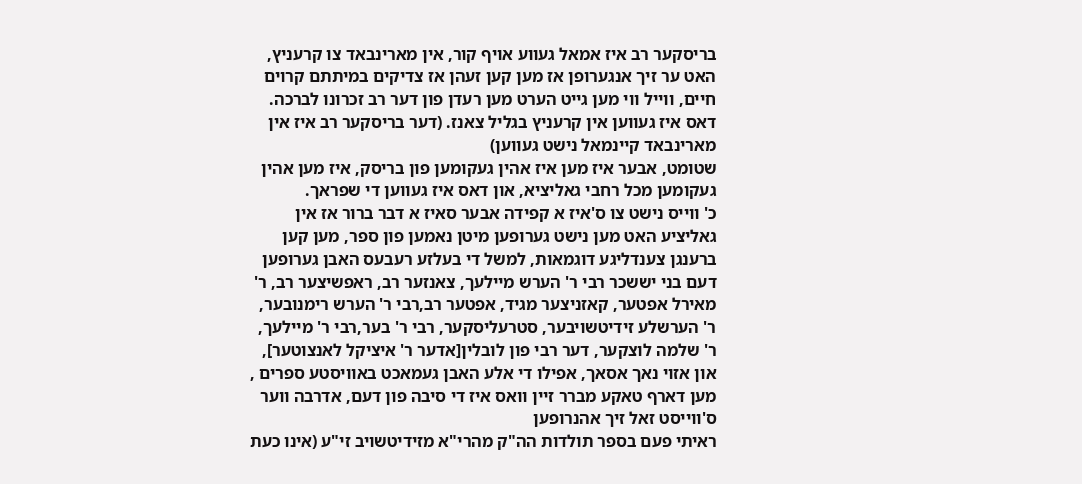בריסקער רב איז אמאל געווע אויף קור, אין מארינבאד צו קרעניץ, האט ער זיך אנגערופן אז מען קען זעהן אז צדיקים במיתתם קרוים חיים, ווייל ווי מען גייט הערט מען רעדן פון דער רב זכרונו לברכה.
דאס איז געווען אין קרעניץ בגליל צאנז. (דער בריסקער רב איז אין מארינבאד קיינמאל נישט געווען)
שטומט, אבער איז מען איז אהין געקומען פון בריסק, איז מען אהין געקומען מכל רחבי גאליציא, און דאס איז געווען די שפראך.
כ' ווייס נישט צו ס'איז א קפידה אבער סאיז א דבר ברור אז אין גאליציע האט מען נישט גערופען מיטן נאמען פון ספר, מען קען ברענגן צענדליגע דוגמאות, למשל די בעלזע רעבעס האבן גערופען דעם בני יששכר רבי ר' הערש מיילעך, צאנזער רב, ראפשיצער רב, ר' מאירל אפטער, קאזניצער מגיד, אפטער רב,רבי ר' הערש רימנובער, ר' הערשלע זידיטשויבער, סטרעליסקער, רבי ר' בער,רבי ר' מיילעך, ר' שלמה לוצקער, דער רבי פון לובלין[אדער ר' איציקל לאנצוטער], און אזוי נאך אסאך, אפילו די אלע האבן געמאכט באוויסטע ספרים , מען דארף טאקע מברר זיין וואס איז די סיבה פון דעם, אדרבה ווער ס'ווייסט זאל זיך אהנרופען
ראיתי פעם בספר תולדות הה"ק מהרי"א מזידיטשויב זי"ע (אינו כעת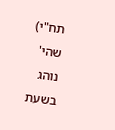תח"י) שהי' נוהג בשעת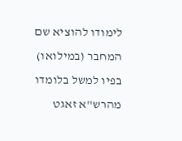לימודו להוציא שם המחבר (במילואו) בפיו למשל בלומדו מהרש"א זאגט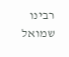רבינו שמואל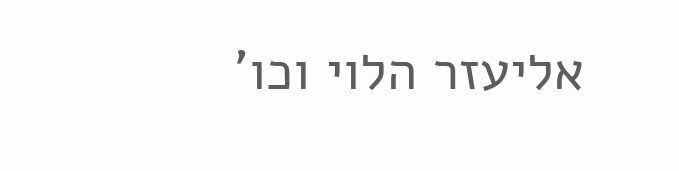אליעזר הלוי וכו'